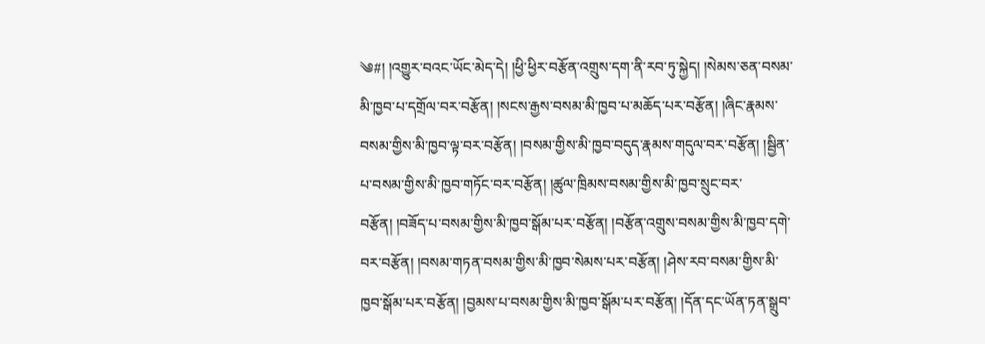༄#། །འགྱུར་བའང་ཡོང་མེད་དེ། །ཕྱི་ཕྱིར་བརྩོན་འགྲུས་དག་ནི་རབ་ཏུ་སྐྱེད། །སེམས་ཅན་བསམ་མི་ཁྱབ་པ་དགྲོལ་བར་བརྩོན། །སངས་རྒྱས་བསམ་མི་ཁྱབ་པ་མཆོད་པར་བརྩོན། །ཞིང་རྣམས་བསམ་གྱིས་མི་ཁྱབ་ལྟ་བར་བརྩོན། །བསམ་གྱིས་མི་ཁྱབ་བདུད་རྣམས་གདུལ་བར་བརྩོན། །སྦྱིན་པ་བསམ་གྱིས་མི་ཁྱབ་གཏོང་བར་བརྩོན། །ཚུལ་ཁྲིམས་བསམ་གྱིས་མི་ཁྱབ་སྲུང་བར་བརྩོན། །བཟོད་པ་བསམ་གྱིས་མི་ཁྱབ་སྒོམ་པར་བརྩོན། །བརྩོན་འགྲུས་བསམ་གྱིས་མི་ཁྱབ་དགེ་བར་བརྩོན། །བསམ་གཏན་བསམ་གྱིས་མི་ཁྱབ་སེམས་པར་བརྩོན། །ཤེས་རབ་བསམ་གྱིས་མི་ཁྱབ་སྒོམ་པར་བརྩོན། །བྱམས་པ་བསམ་གྱིས་མི་ཁྱབ་སྒོམ་པར་བརྩོན། །དོན་དང་ཡོན་ཏན་སྒྲུབ་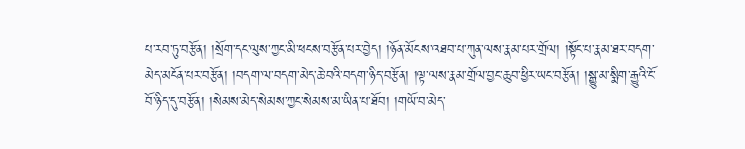པ་རབ་ཏུ་བརྩོན། །སྲོག་དང་ལུས་ཀྱང་མི་ཕངས་བརྩོན་པར་བྱེད། །ཉོན་མོངས་འཐབ་པ་ཀུན་ལས་རྣམ་པར་གྲོལ། །སྟོང་པ་རྣམ་ཐར་བདག་མེད་མངོན་པར་བརྩོན། །བདག་ལ་བདག་མེད་ཆེ་བའི་བདག་ཉིད་བརྩོན། །ལྟ་ལས་རྣམ་གྲོལ་བྱང་ཆུབ་ཕྱིར་ཡང་བརྩོན། །སྒྱུ་མ་སྨིག་རྒྱུའི་ངོ་བོ་ཉིད་དུ་བརྩོན། །སེམས་མེད་སེམས་ཀྱང་སེམས་མ་ཡིན་པ་ཐོབ། །གཡོ་བ་མེད་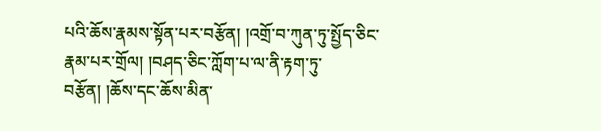པའི་ཆོས་རྣམས་སྟོན་པར་བརྩོན། །འགྲོ་བ་ཀུན་ཏུ་སྤྱོད་ཅིང་རྣམ་པར་གྲོལ། །བཤད་ཅིང་ཀློག་པ་ལ་ནི་རྟག་ཏུ་བརྩོན། །ཆོས་དང་ཆོས་མིན་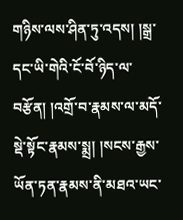གཉིས་ལས་ཤིན་ཏུ་འདས། །སྒྲ་དང་ཡི་གེའི་ངོ་བོ་ཉིད་ལ་
བརྩོན། །འགྲོ་བ་རྣམས་ལ་མདོ་སྡེ་སྟོང་རྣམས་སྨྲ། །སངས་རྒྱས་ཡོན་ཏན་རྣམས་ནི་མཐའ་ཡང་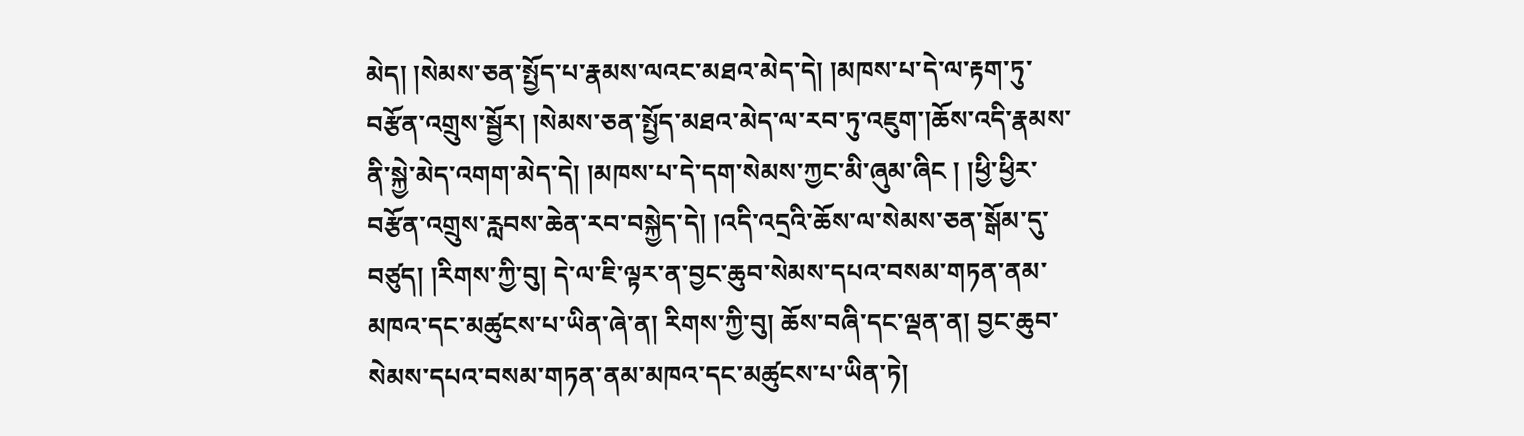མེད། །སེམས་ཅན་སྤྱོད་པ་རྣམས་ལའང་མཐའ་མེད་དེ། །མཁས་པ་དེ་ལ་རྟག་ཏུ་བརྩོན་འགྲུས་སྦྱོར། །སེམས་ཅན་སྤྱོད་མཐའ་མེད་ལ་རབ་ཏུ་འཇུག་།ཆོས་འདི་རྣམས་ནི་སྐྱེ་མེད་འགག་མེད་དེ། །མཁས་པ་དེ་དག་སེམས་ཀྱང་མི་ཞུམ་ཞིང ། །ཕྱི་ཕྱིར་བརྩོན་འགྲུས་རླབས་ཆེན་རབ་བསྐྱེད་དེ། །འདི་འདྲའི་ཆོས་ལ་སེམས་ཅན་སྒོམ་དུ་བཙུད། །རིགས་ཀྱི་བུ། དེ་ལ་ཇི་ལྟར་ན་བྱང་ཆུབ་སེམས་དཔའ་བསམ་གཏན་ནམ་མཁའ་དང་མཚུངས་པ་ཡིན་ཞེ་ན། རིགས་ཀྱི་བུ། ཆོས་བཞི་དང་ལྡན་ན། བྱང་ཆུབ་སེམས་དཔའ་བསམ་གཏན་ནམ་མཁའ་དང་མཚུངས་པ་ཡིན་ཏེ།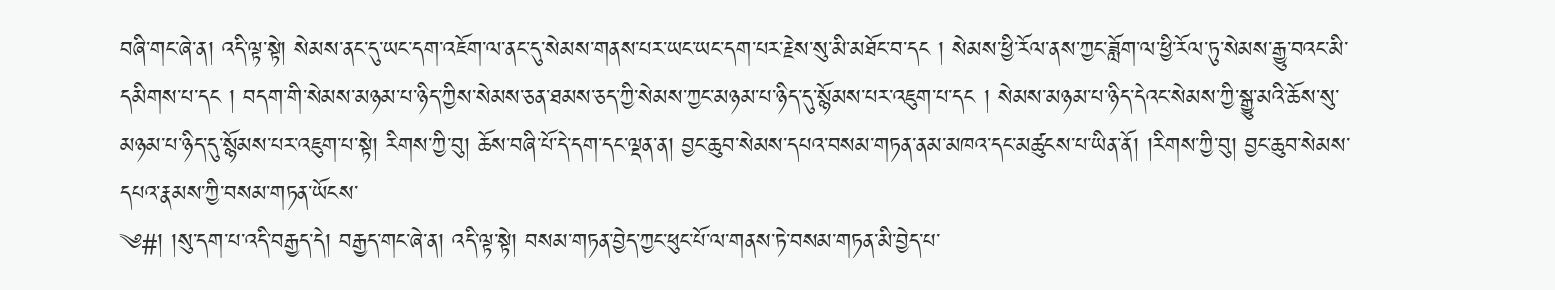བཞི་གང་ཞེ་ན། འདི་ལྟ་སྟེ། སེམས་ནང་དུ་ཡང་དག་འཇོག་ལ་ནང་དུ་སེམས་གནས་པར་ཡང་ཡང་དག་པར་རྗེས་སུ་མི་མཐོང་བ་དང ། སེམས་ཕྱི་རོལ་ནས་ཀྱང་ཟློག་ལ་ཕྱི་རོལ་ཏུ་སེམས་རྒྱུ་བའང་མི་དམིགས་པ་དང ། བདག་གི་སེམས་མཉམ་པ་ཉིད་ཀྱིས་སེམས་ཅན་ཐམས་ཅད་ཀྱི་སེམས་ཀྱང་མཉམ་པ་ཉིད་དུ་སྙོམས་པར་འཇུག་པ་དང ། སེམས་མཉམ་པ་ཉིད་དེའང་སེམས་ཀྱི་སྒྱུ་མའི་ཆོས་སུ་མཉམ་པ་ཉིད་དུ་སྙོམས་པར་འཇུག་པ་སྟེ། རིགས་ཀྱི་བུ། ཆོས་བཞི་པོ་དེ་དག་དང་ལྡན་ན། བྱང་ཆུབ་སེམས་དཔའ་བསམ་གཏན་ནམ་མཁའ་དང་མཚུངས་པ་ཡིན་ནོ། །རིགས་ཀྱི་བུ། བྱང་ཆུབ་སེམས་དཔའ་རྣམས་ཀྱི་བསམ་གཏན་ཡོངས་
༄#། །སུ་དག་པ་འདི་བརྒྱད་དེ། བརྒྱད་གང་ཞེ་ན། འདི་ལྟ་སྟེ། བསམ་གཏན་བྱེད་ཀྱང་ཕུང་པོ་ལ་གནས་ཏེ་བསམ་གཏན་མི་བྱེད་པ་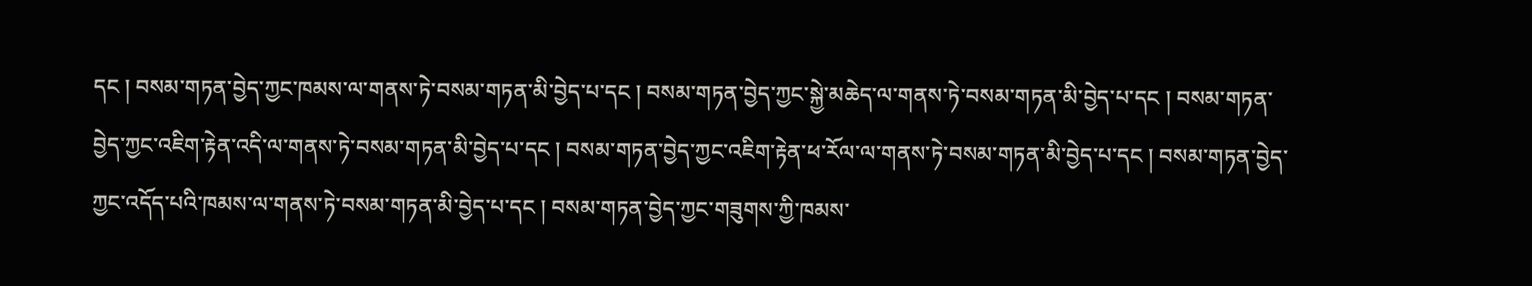དང ། བསམ་གཏན་བྱེད་ཀྱང་ཁམས་ལ་གནས་ཏེ་བསམ་གཏན་མི་བྱེད་པ་དང ། བསམ་གཏན་བྱེད་ཀྱང་སྐྱེ་མཆེད་ལ་གནས་ཏེ་བསམ་གཏན་མི་བྱེད་པ་དང ། བསམ་གཏན་བྱེད་ཀྱང་འཇིག་རྟེན་འདི་ལ་གནས་ཏེ་བསམ་གཏན་མི་བྱེད་པ་དང ། བསམ་གཏན་བྱེད་ཀྱང་འཇིག་རྟེན་ཕ་རོལ་ལ་གནས་ཏེ་བསམ་གཏན་མི་བྱེད་པ་དང ། བསམ་གཏན་བྱེད་ཀྱང་འདོད་པའི་ཁམས་ལ་གནས་ཏེ་བསམ་གཏན་མི་བྱེད་པ་དང ། བསམ་གཏན་བྱེད་ཀྱང་གཟུགས་ཀྱི་ཁམས་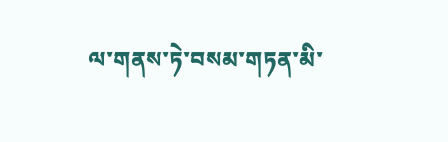ལ་གནས་ཏེ་བསམ་གཏན་མི་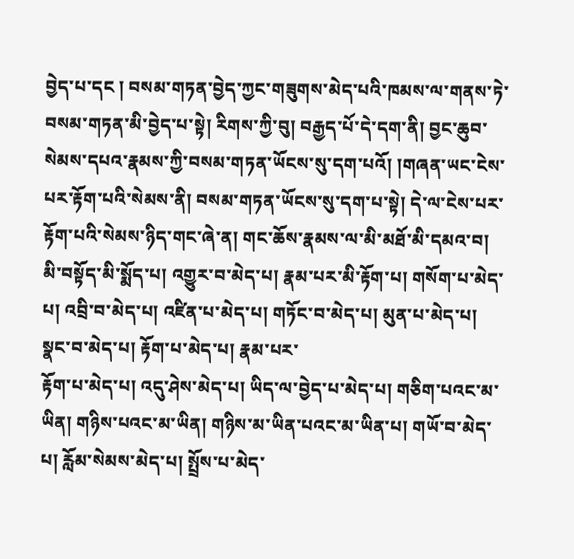བྱེད་པ་དང ། བསམ་གཏན་བྱེད་ཀྱང་གཟུགས་མེད་པའི་ཁམས་ལ་གནས་ཏེ་བསམ་གཏན་མི་བྱེད་པ་སྟེ། རིགས་ཀྱི་བུ། བརྒྱད་པོ་དེ་དག་ནི། བྱང་ཆུབ་སེམས་དཔའ་རྣམས་ཀྱི་བསམ་གཏན་ཡོངས་སུ་དག་པའོ། །གཞན་ཡང་ངེས་པར་རྟོག་པའི་སེམས་ནི། བསམ་གཏན་ཡོངས་སུ་དག་པ་སྟེ། དེ་ལ་ངེས་པར་རྟོག་པའི་སེམས་ཉིད་གང་ཞེ་ན། གང་ཆོས་རྣམས་ལ་མི་མཐོ་མི་དམའ་བ། མི་བསྟོད་མི་སྨོད་པ། འགྱུར་བ་མེད་པ། རྣམ་པར་མི་རྟོག་པ། གསོག་པ་མེད་པ། འབྲི་བ་མེད་པ། འཛིན་པ་མེད་པ། གཏོང་བ་མེད་པ། མུན་པ་མེད་པ། སྣང་བ་མེད་པ། རྟོག་པ་མེད་པ། རྣམ་པར་
རྟོག་པ་མེད་པ། འདུ་ཤེས་མེད་པ། ཡིད་ལ་བྱེད་པ་མེད་པ། གཅིག་པའང་མ་ཡིན། གཉིས་པའང་མ་ཡིན། གཉིས་མ་ཡིན་པའང་མ་ཡིན་པ། གཡོ་བ་མེད་པ། རློམ་སེམས་མེད་པ། སྤྲོས་པ་མེད་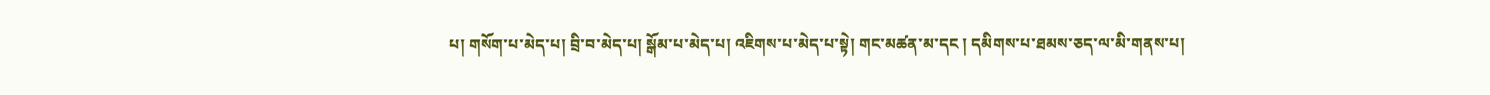པ། གསོག་པ་མེད་པ། བྲི་བ་མེད་པ། སྒོམ་པ་མེད་པ། འཇིགས་པ་མེད་པ་སྟེ། གང་མཚན་མ་དང ། དམིགས་པ་ཐམས་ཅད་ལ་མི་གནས་པ།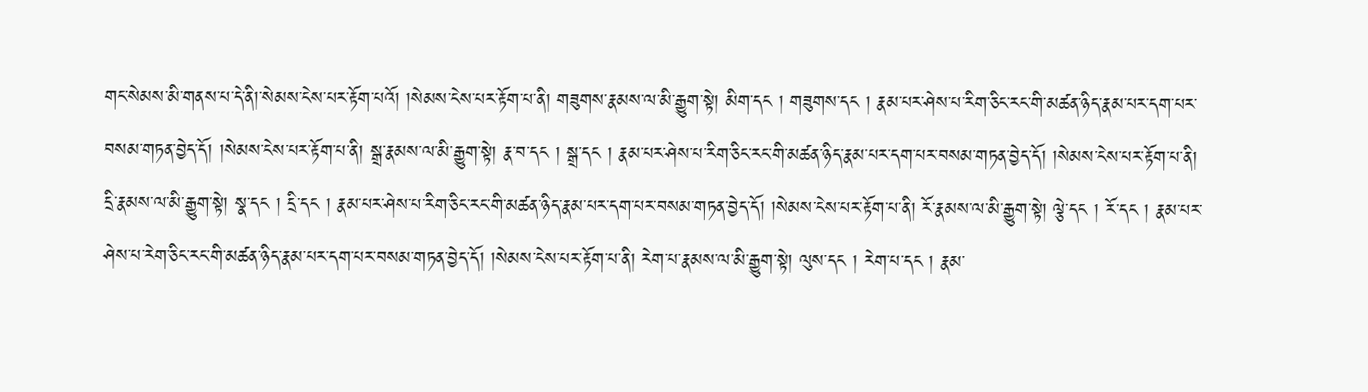གང་སེམས་མི་གནས་པ་དེ་ནི།་སེམས་ངེས་པར་རྟོག་པའོ། །སེམས་ངེས་པར་རྟོག་པ་ནི། གཟུགས་རྣམས་ལ་མི་རྒྱུག་སྟེ། མིག་དང ། གཟུགས་དང ། རྣམ་པར་ཤེས་པ་རིག་ཅིང་རང་གི་མཚན་ཉིད་རྣམ་པར་དག་པར་བསམ་གཏན་བྱེད་དོ། །སེམས་ངེས་པར་རྟོག་པ་ནི། སྒྲ་རྣམས་ལ་མི་རྒྱུག་སྟེ། རྣ་བ་དང ། སྒྲ་དང ། རྣམ་པར་ཤེས་པ་རིག་ཅིང་རང་གི་མཚན་ཉིད་རྣམ་པར་དག་པར་བསམ་གཏན་བྱེད་དོ། །སེམས་ངེས་པར་རྟོག་པ་ནི། དྲི་རྣམས་ལ་མི་རྒྱུག་སྟེ། སྣ་དང ། དྲི་དང ། རྣམ་པར་ཤེས་པ་རིག་ཅིང་རང་གི་མཚན་ཉིད་རྣམ་པར་དག་པར་བསམ་གཏན་བྱེད་དོ། །སེམས་ངེས་པར་རྟོག་པ་ནི། རོ་རྣམས་ལ་མི་རྒྱུག་སྟེ། ལྕེ་དང ། རོ་དང ། རྣམ་པར་ཤེས་པ་རེག་ཅིང་རང་གི་མཚན་ཉིད་རྣམ་པར་དག་པར་བསམ་གཏན་བྱེད་དོ། །སེམས་ངེས་པར་རྟོག་པ་ནི། རེག་པ་རྣམས་ལ་མི་རྒྱུག་སྟེ། ལུས་དང ། རེག་པ་དང ། རྣམ་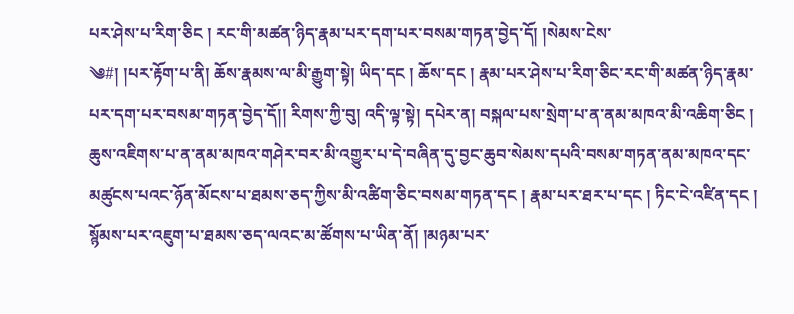པར་ཤེས་པ་རིག་ཅིང ། རང་གི་མཚན་ཉིད་རྣམ་པར་དག་པར་བསམ་གཏན་བྱེད་དོ། །སེམས་ངེས་
༄#། །པར་རྟོག་པ་ནི། ཆོས་རྣམས་ལ་མི་རྒྱུག་སྟེ། ཡིད་དང ། ཆོས་དང ། རྣམ་པར་ཤེས་པ་རིག་ཅིང་རང་གི་མཚན་ཉིད་རྣམ་པར་དག་པར་བསམ་གཏན་བྱེད་དོ།། རིགས་ཀྱི་བུ། འདི་ལྟ་སྟེ། དཔེར་ན། བསྐལ་པས་སྲེག་པ་ན་ནམ་མཁའ་མི་འཆིག་ཅིང ། ཆུས་འཇིགས་པ་ན་ནམ་མཁའ་གཤེར་བར་མི་འགྱུར་པ་དེ་བཞིན་དུ་བྱང་ཆུབ་སེམས་དཔའི་བསམ་གཏན་ནམ་མཁའ་དང་མཚུངས་པའང་ཉོན་མོངས་པ་ཐམས་ཅད་ཀྱིས་མི་འཚིག་ཅིང་བསམ་གཏན་དང ། རྣམ་པར་ཐར་པ་དང ། ཏིང་ངེ་འཛིན་དང ། སྙོམས་པར་འཇུག་པ་ཐམས་ཅད་ལའང་མ་ཚོགས་པ་ཡིན་ནོ། །མཉམ་པར་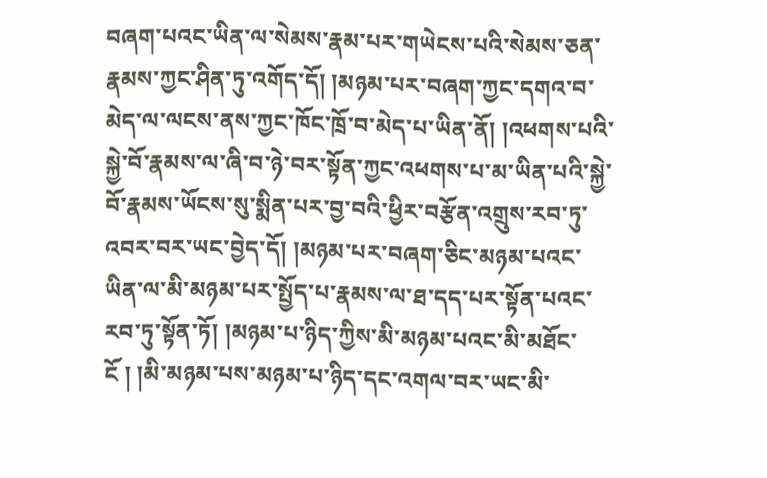བཞག་པའང་ཡིན་ལ་སེམས་རྣམ་པར་གཡེངས་པའི་སེམས་ཅན་རྣམས་ཀྱང་ཤིན་ཏུ་འགོད་དོ། །མཉམ་པར་བཞག་ཀྱང་དགའ་བ་མེད་ལ་ལངས་ནས་ཀྱང་ཁོང་ཁྲོ་བ་མེད་པ་ཡིན་ནོ། །འཕགས་པའི་སྐྱེ་བོ་རྣམས་ལ་ཞི་བ་ཉེ་བར་སྟོན་ཀྱང་འཕགས་པ་མ་ཡིན་པའི་སྐྱེ་བོ་རྣམས་ཡོངས་སུ་སྨིན་པར་བྱ་བའི་ཕྱིར་བརྩོན་འགྲུས་རབ་ཏུ་འབར་བར་ཡང་བྱེད་དོ། །མཉམ་པར་བཞག་ཅིང་མཉམ་པའང་ཡིན་ལ་མི་མཉམ་པར་སྤྱོད་པ་རྣམས་ལ་ཐ་དད་པར་སྟོན་པའང་རབ་ཏུ་སྟོན་ཏོ། །མཉམ་པ་ཉིད་ཀྱིས་མི་མཉམ་པའང་མི་མཐོང་ངོ ། །མི་མཉམ་པས་མཉམ་པ་ཉིད་དང་འགལ་བར་ཡང་མི་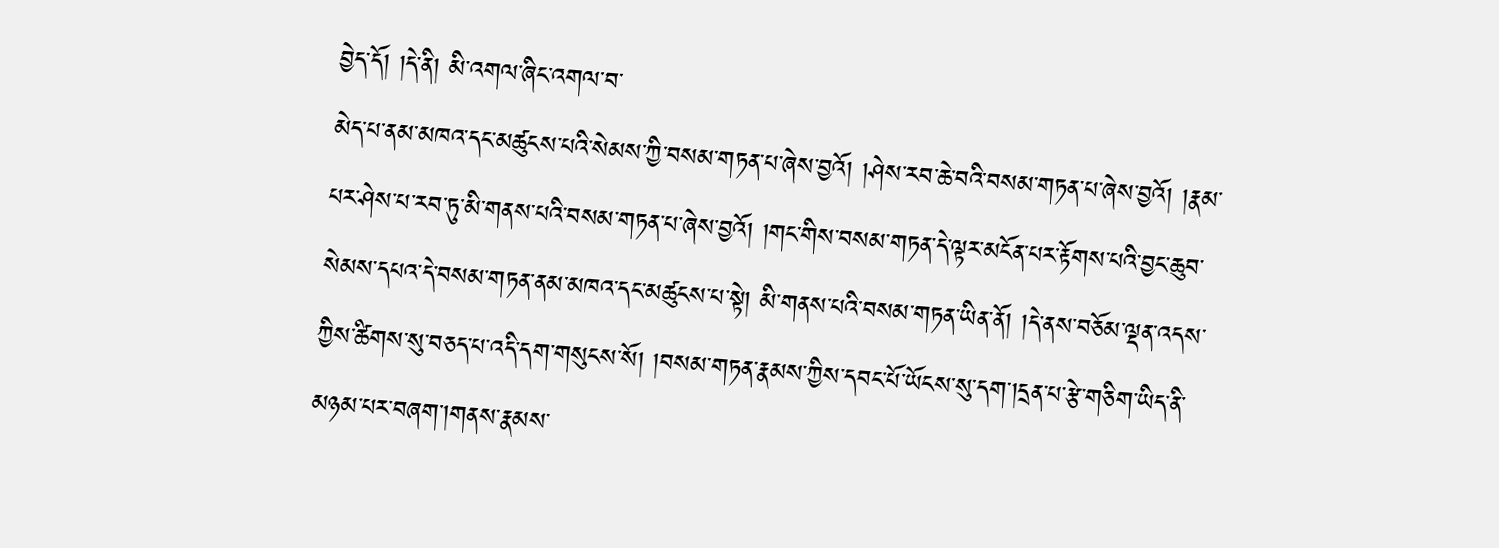བྱེད་དོ། །དེ་ནི། མི་འགལ་ཞིང་འགལ་བ་
མེད་པ་ནམ་མཁའ་དང་མཚུངས་པའི་སེམས་ཀྱི་བསམ་གཏན་པ་ཞེས་བྱའོ། །ཤེས་རབ་ཆེ་བའི་བསམ་གཏན་པ་ཞེས་བྱའོ། །རྣམ་པར་ཤེས་པ་རབ་ཏུ་མི་གནས་པའི་བསམ་གཏན་པ་ཞེས་བྱའོ། །གང་གིས་བསམ་གཏན་དེ་ལྟར་མངོན་པར་རྟོགས་པའི་བྱང་ཆུབ་སེམས་དཔའ་དེ་བསམ་གཏན་ནམ་མཁའ་དང་མཚུངས་པ་སྟེ། མི་གནས་པའི་བསམ་གཏན་ཡིན་ནོ། །དེ་ནས་བཅོམ་ལྡན་འདས་ཀྱིས་ཚིགས་སུ་བཅད་པ་འདི་དག་གསུངས་སོ། །བསམ་གཏན་རྣམས་ཀྱིས་དབང་པོ་ཡོངས་སུ་དག་།དྲན་པ་རྩེ་གཅིག་ཡིད་ནི་མཉམ་པར་བཞག་།གནས་རྣམས་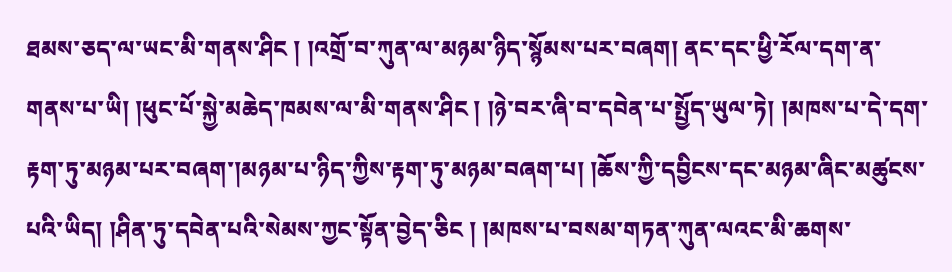ཐམས་ཅད་ལ་ཡང་མི་གནས་ཤིང ། །འགྲོ་བ་ཀུན་ལ་མཉམ་ཉིད་སྙོམས་པར་བཞག། ནང་དང་ཕྱི་རོལ་དག་ན་གནས་པ་ཡི། །ཕུང་པོ་སྐྱེ་མཆེད་ཁམས་ལ་མི་གནས་ཤིང ། །ཉེ་བར་ཞི་བ་དབེན་པ་སྤྱོད་ཡུལ་ཏེ། །མཁས་པ་དེ་དག་རྟག་ཏུ་མཉམ་པར་བཞག་།མཉམ་པ་ཉིད་ཀྱིས་རྟག་ཏུ་མཉམ་བཞག་པ། །ཆོས་ཀྱི་དབྱིངས་དང་མཉམ་ཞིང་མཚུངས་པའི་ཡིད། །ཤིན་ཏུ་དབེན་པའི་སེམས་ཀྱང་སྟོན་བྱེད་ཅིང ། །མཁས་པ་བསམ་གཏན་ཀུན་ལའང་མི་ཆགས་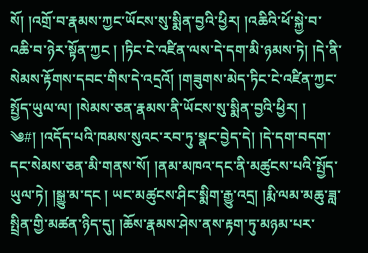སོ། །འགྲོ་བ་རྣམས་ཀྱང་ཡོངས་སུ་སྨིན་བྱའི་ཕྱིར། །འཆིའི་ཕོ་སྐྱེ་བ་འཆི་བ་ཉེར་སྟོན་ཀྱང ། །ཏིང་ངེ་འཛིན་ལས་དེ་དག་མི་ཉམས་ཏེ། །དེ་ནི་སེམས་རྟོགས་དབང་གིས་དེ་འདྲའོ། །གཟུགས་མེད་ཏིང་ངེ་འཛིན་ཀྱང་སྤྱོད་ཡུལ་ལ། །སེམས་ཅན་རྣམས་ནི་ཡོངས་སུ་སྨིན་བྱའི་ཕྱིར། །
༄#། །འདོད་པའི་ཁམས་སུའང་རབ་ཏུ་སྣང་བྱེད་དེ། །དེ་དག་བདག་དང་སེམས་ཅན་མི་གནས་སོ། །ནམ་མཁའ་དང་ནི་མཚུངས་པའི་སྤྱོད་ཡུལ་ཏེ། །སྒྱུ་མ་དང ། ཡང་མཚུངས་ཤིང་སྨིག་རྒྱུ་འདྲ། །རྨི་ལམ་མཆུ་ཟླ་སྤྲིན་གྱི་མཚན་ཉིད་དུ། །ཆོས་རྣམས་ཤེས་ནས་རྟག་ཏུ་མཉམ་པར་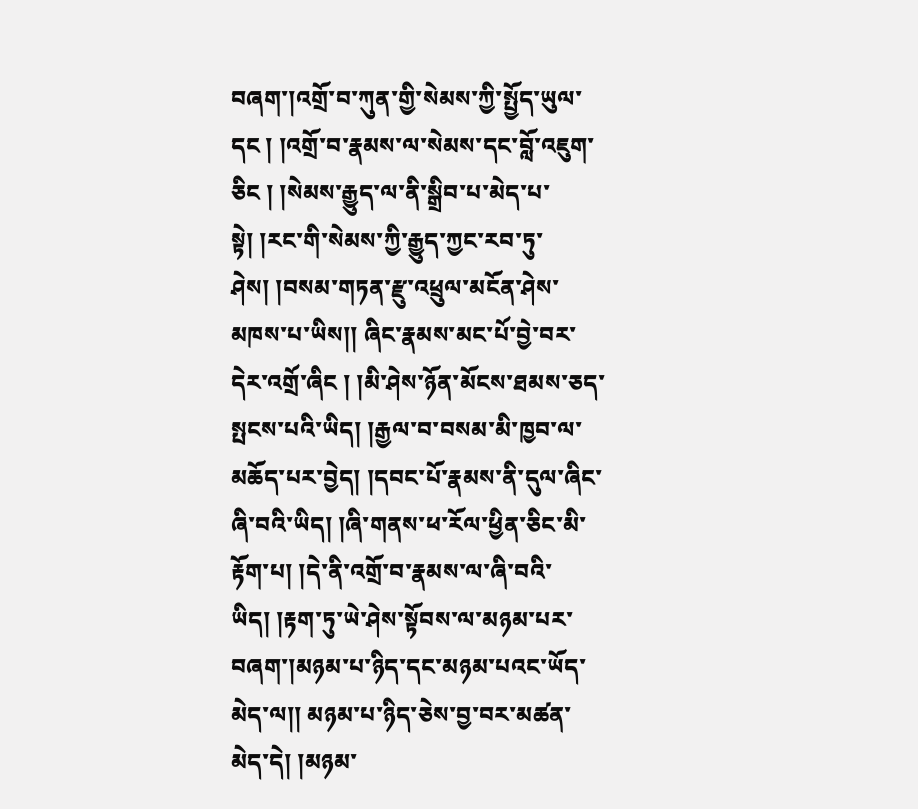བཞག་།འགྲོ་བ་ཀུན་གྱི་སེམས་ཀྱི་སྤྱོད་ཡུལ་དང ། །འགྲོ་བ་རྣམས་ལ་སེམས་དང་བློ་འཇུག་ཅིང ། །སེམས་རྒྱུད་ལ་ནི་སྒྲིབ་པ་མེད་པ་སྟེ། །རང་གི་སེམས་ཀྱི་རྒྱུད་ཀྱང་རབ་ཏུ་ཤེས། །བསམ་གཏན་རྫུ་འཕྲུལ་མངོན་ཤེས་མཁས་པ་ཡིས།། ཞིང་རྣམས་མང་པོ་བྱེ་བར་དེར་འགྲོ་ཞིང ། །མི་ཤེས་ཉོན་མོངས་ཐམས་ཅད་སྤངས་པའི་ཡིད། །རྒྱལ་བ་བསམ་མི་ཁྱབ་ལ་མཆོད་པར་བྱེད། །དབང་པོ་རྣམས་ནི་དུལ་ཞིང་ཞི་བའི་ཡིད། །ཞི་གནས་ཕ་རོལ་ཕྱིན་ཅིང་མི་རྟོག་པ། །དེ་ནི་འགྲོ་བ་རྣམས་ལ་ཞི་བའི་ཡིད། །རྟག་ཏུ་ཡེ་ཤེས་སྟོབས་ལ་མཉམ་པར་བཞག་།མཉམ་པ་ཉིད་དང་མཉམ་པའང་ཡོད་མེད་ལ།། མཉམ་པ་ཉིད་ཅེས་བྱ་བར་མཚན་མེད་དེ། །མཉམ་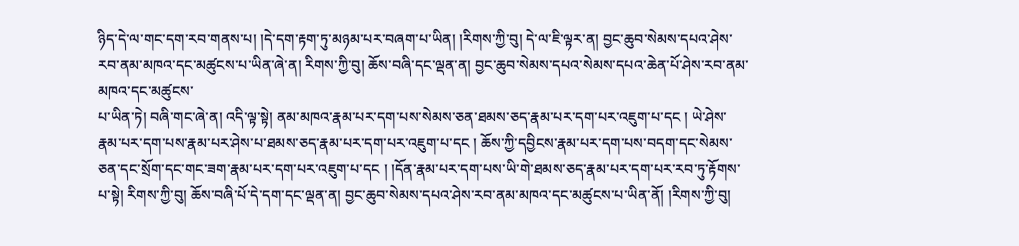ཉིད་དེ་ལ་གང་དག་རབ་གནས་པ། །དེ་དག་རྟག་ཏུ་མཉམ་པར་བཞག་པ་ཡིན། །རིགས་ཀྱི་བུ། དེ་ལ་ཇི་ལྟར་ན། བྱང་ཆུབ་སེམས་དཔའ་ཤེས་རབ་ནམ་མཁའ་དང་མཚུངས་པ་ཡིན་ཞེ་ན། རིགས་ཀྱི་བུ། ཆོས་བཞི་དང་ལྡན་ན། བྱང་ཆུབ་སེམས་དཔའ་སེམས་དཔའ་ཆེན་པོ་ཤེས་རབ་ནམ་མཁའ་དང་མཚུངས་
པ་ཡིན་ཏེ། བཞི་གང་ཞེ་ན། འདི་ལྟ་སྟེ། ནམ་མཁའ་རྣམ་པར་དག་པས་སེམས་ཅན་ཐམས་ཅད་རྣམ་པར་དག་པར་འཇུག་པ་དང ། ཡེ་ཤེས་རྣམ་པར་དག་པས་རྣམ་པར་ཤེས་པ་ཐམས་ཅད་རྣམ་པར་དག་པར་འཇུག་པ་དང ། ཆོས་ཀྱི་དབྱིངས་རྣམ་པར་དག་པས་བདག་དང་སེམས་ཅན་དང་སྲོག་དང་གང་ཟག་རྣམ་པར་དག་པར་འཇུག་པ་དང ། །དོན་རྣམ་པར་དག་པས་ཡི་གེ་ཐམས་ཅད་རྣམ་པར་དག་པར་རབ་ཏུ་རྟོགས་པ་སྟེ། རིགས་ཀྱི་བུ། ཆོས་བཞི་པོ་དེ་དག་དང་ལྡན་ན། བྱང་ཆུབ་སེམས་དཔའ་ཤེས་རབ་ནམ་མཁའ་དང་མཚུངས་པ་ཡིན་ནོ། །རིགས་ཀྱི་བུ།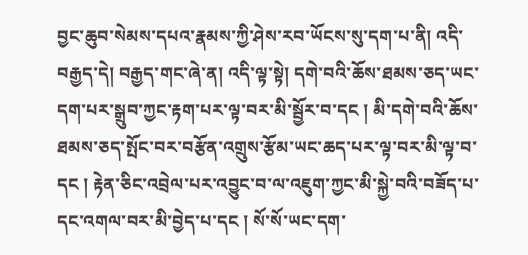བྱང་ཆུབ་སེམས་དཔའ་རྣམས་ཀྱི་ཤེས་རབ་ཡོངས་སུ་དག་པ་ནི། འདི་བརྒྱད་དེ། བརྒྱད་གང་ཞེ་ན། འདི་ལྟ་སྟེ། དགེ་བའི་ཆོས་ཐམས་ཅད་ཡང་དག་པར་སྒྲུབ་ཀྱང་རྟག་པར་ལྟ་བར་མི་སྦྱོར་བ་དང ། མི་དགེ་བའི་ཆོས་ཐམས་ཅད་སྤོང་བར་བརྩོན་འགྲུས་རྩོམ་ཡང་ཆད་པར་ལྟ་བར་མི་ལྟ་བ་དང ། རྟེན་ཅིང་འབྲེལ་པར་འབྱུང་བ་ལ་འཇུག་ཀྱང་མི་སྐྱེ་བའི་བཟོད་པ་དང་འགལ་བར་མི་བྱེད་པ་དང ། སོ་སོ་ཡང་དག་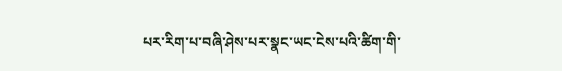པར་རིག་པ་བཞི་ཤེས་པར་སྣང་ཡང་ངེས་པའི་ཚིག་གི་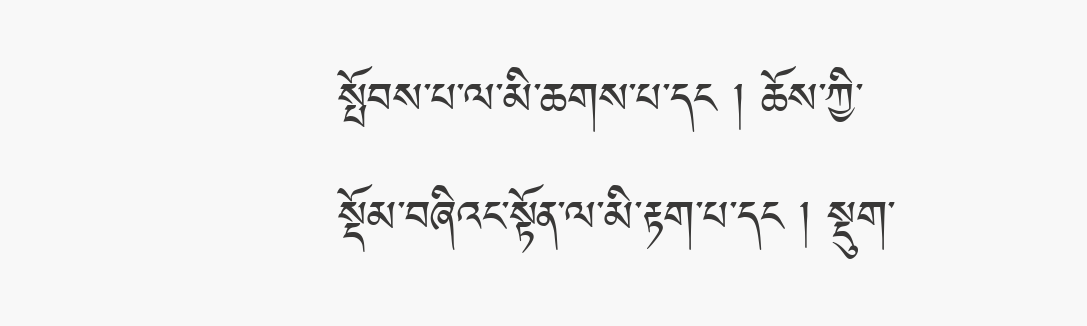སྤོབས་པ་ལ་མི་ཆགས་པ་དང ། ཆོས་ཀྱི་སྡོམ་བཞིའང་སྟོན་ལ་མི་རྟག་པ་དང ། སྡུག་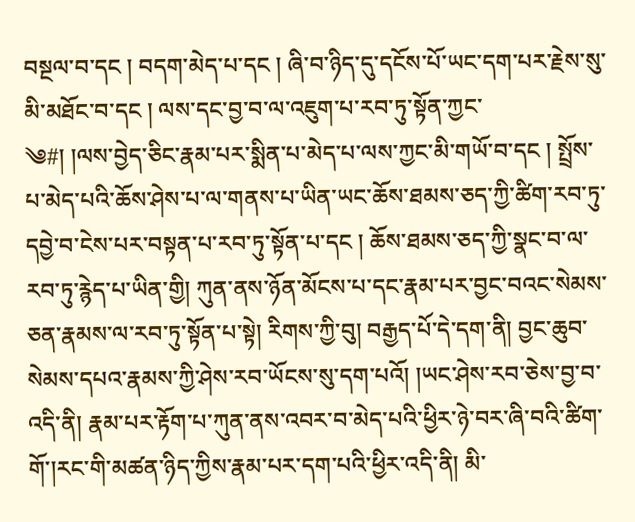བསྔལ་བ་དང ། བདག་མེད་པ་དང ། ཞི་བ་ཉིད་དུ་དངོས་པོ་ཡང་དག་པར་རྗེས་སུ་མི་མཐོང་བ་དང ། ལས་དང་བྱ་བ་ལ་འཇུག་པ་རབ་ཏུ་སྟོན་ཀྱང་
༄#། །ལས་བྱེད་ཅིང་རྣམ་པར་སྨིན་པ་མེད་པ་ལས་ཀྱང་མི་གཡོ་བ་དང ། སྤྲོས་པ་མེད་པའི་ཆོས་ཤེས་པ་ལ་གནས་པ་ཡིན་ཡང་ཆོས་ཐམས་ཅད་ཀྱི་ཚིག་རབ་ཏུ་དབྱེ་བ་ངེས་པར་བསྟན་པ་རབ་ཏུ་སྟོན་པ་དང ། ཆོས་ཐམས་ཅད་ཀྱི་སྣང་བ་ལ་རབ་ཏུ་རྙེད་པ་ཡིན་གྱི། ཀུན་ནས་ཉོན་མོངས་པ་དང་རྣམ་པར་བྱང་བའང་སེམས་ཅན་རྣམས་ལ་རབ་ཏུ་སྟོན་པ་སྟེ། རིགས་ཀྱི་བུ། བརྒྱད་པོ་དེ་དག་ནི། བྱང་ཆུབ་སེམས་དཔའ་རྣམས་ཀྱི་ཤེས་རབ་ཡོངས་སུ་དག་པའོ། །ཡང་ཤེས་རབ་ཅེས་བྱ་བ་འདི་ནི། རྣམ་པར་རྟོག་པ་ཀུན་ནས་འབར་བ་མེད་པའི་ཕྱིར་ཉེ་བར་ཞི་བའི་ཚིག་གོ་།རང་གི་མཚན་ཉིད་ཀྱིས་རྣམ་པར་དག་པའི་ཕྱིར་འདི་ནི། མི་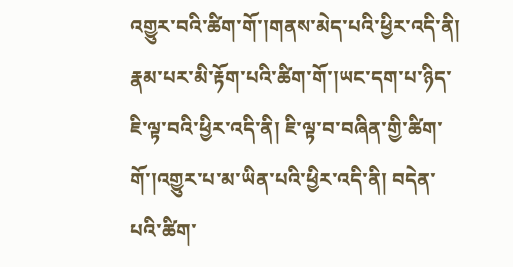འགྱུར་བའི་ཚིག་གོ་།གནས་མེད་པའི་ཕྱིར་འདི་ནི། རྣམ་པར་མི་རྟོག་པའི་ཚིག་གོ་།ཡང་དག་པ་ཉིད་ཇི་ལྟ་བའི་ཕྱིར་འདི་ནི། ཇི་ལྟ་བ་བཞིན་གྱི་ཚིག་གོ་།འགྱུར་པ་མ་ཡིན་པའི་ཕྱིར་འདི་ནི། བདེན་པའི་ཚིག་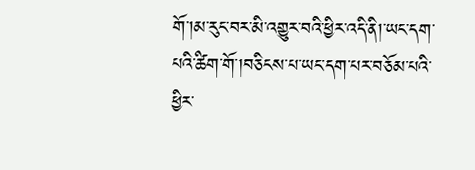གོ་།མ་རུང་བར་མི་འགྱུར་བའི་ཕྱིར་འདི་ནི།་ཡང་དག་པའི་ཚིག་གོ་།བཅིངས་པ་ཡང་དག་པར་བཅོམ་པའི་ཕྱིར་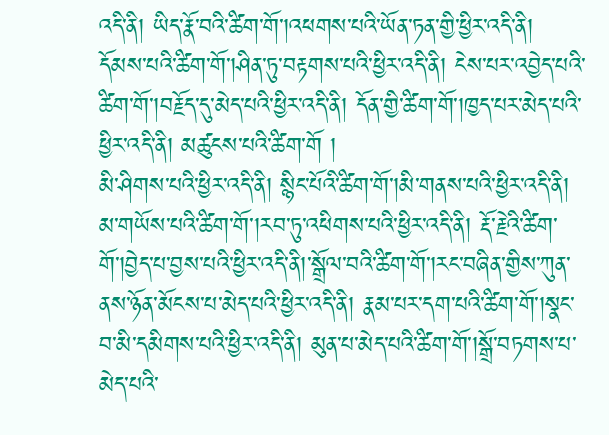འདི་ནི། ཡིད་རྣོ་བའི་ཚིག་གོ་།འཕགས་པའི་ཡོན་ཏན་གྱི་ཕྱིར་འདི་ནི། དོམས་པའི་ཚིག་གོ་།ཤིན་ཏུ་བརྟགས་པའི་ཕྱིར་འདི་ནི། ངེས་པར་འབྱེད་པའི་ཚིག་གོ་།བརྗོད་དུ་མེད་པའི་ཕྱིར་འདི་ནི། དོན་གྱི་ཚིག་གོ་།ཁྱད་པར་མེད་པའི་ཕྱིར་འདི་ནི། མཚུངས་པའི་ཚིག་གོ །
མི་ཤིགས་པའི་ཕྱིར་འདི་ནི། སྙིང་པོའི་ཚིག་གོ་།མི་གནས་པའི་ཕྱིར་འདི་ནི། མ་གཡོས་པའི་ཚིག་གོ་།རབ་ཏུ་འཕིགས་པའི་ཕྱིར་འདི་ནི། རྡོ་རྗེའི་ཚིག་གོ་།བྱེད་པ་བྱས་པའི་ཕྱིར་འདི་ནི།་སྒྲོལ་བའི་ཚིག་གོ་།རང་བཞིན་གྱིས་ཀུན་ནས་ཉོན་མོངས་པ་མེད་པའི་ཕྱིར་འདི་ནི། རྣམ་པར་དག་པའི་ཚིག་གོ་།སྣང་བ་མི་དམིགས་པའི་ཕྱིར་འདི་ནི། མུན་པ་མེད་པའི་ཚིག་གོ་།སྒྲོ་བཏགས་པ་མེད་པའི་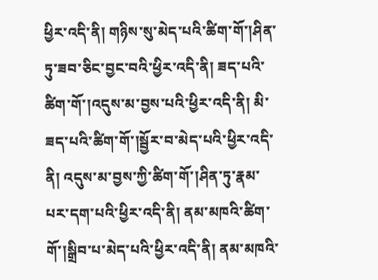ཕྱིར་འདི་ནི། གཉིས་སུ་མེད་པའི་ཚིག་གོ་།ཤིན་ཏུ་ཟབ་ཅིང་བྱང་བའི་ཕྱིར་འདི་ནི། ཟད་པའི་ཚིག་གོ་།འདུས་མ་བྱས་པའི་ཕྱིར་འདི་ནི། མི་ཟད་པའི་ཚིག་གོ་།སྦྱོར་བ་མེད་པའི་ཕྱིར་འདི་ནི། འདུས་མ་བྱས་ཀྱི་ཚིག་གོ་།ཤིན་ཏུ་རྣམ་པར་དག་པའི་ཕྱིར་འདི་ནི། ནམ་མཁའི་ཚིག་གོ་།སྒྲིབ་པ་མེད་པའི་ཕྱིར་འདི་ནི། ནམ་མཁའི་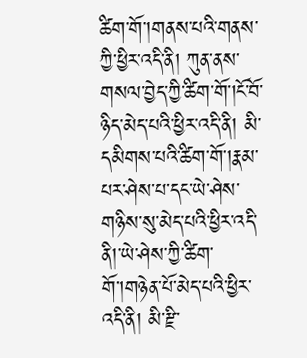ཚིག་གོ་།གནས་པའི་གནས་ཀྱི་ཕྱིར་འདི་ནི། ཀུན་ནས་གསལ་བྱེད་ཀྱི་ཚིག་གོ་།ངོ་བོ་ཉིད་མེད་པའི་ཕྱིར་འདི་ནི། མི་དམིགས་པའི་ཚིག་གོ་།རྣམ་པར་ཤེས་པ་དང་ཡེ་ཤེས་གཉིས་སུ་མེད་པའི་ཕྱིར་འདི་ནི།་ཡེ་ཤེས་ཀྱི་ཚིག་གོ་།གཉེན་པོ་མེད་པའི་ཕྱིར་འདི་ནི། མི་རྫི་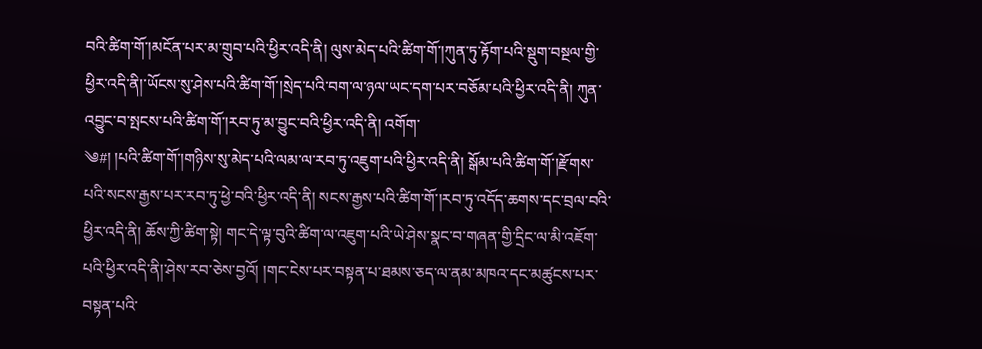བའི་ཚིག་གོ་།མངོན་པར་མ་གྲུབ་པའི་ཕྱིར་འདི་ནི། ལུས་མེད་པའི་ཚིག་གོ་།ཀུན་ཏུ་རྟོག་པའི་སྡུག་བསྔལ་གྱི་ཕྱིར་འདི་ནི།་ཡོངས་སུ་ཤེས་པའི་ཚིག་གོ་།སྲེད་པའི་བག་ལ་ཉལ་ཡང་དག་པར་བཅོམ་པའི་ཕྱིར་འདི་ནི། ཀུན་འབྱུང་བ་སྤངས་པའི་ཚིག་གོ་།རབ་ཏུ་མ་བྱུང་བའི་ཕྱིར་འདི་ནི། འགོག་
༄#། །པའི་ཚིག་གོ་།གཉིས་སུ་མེད་པའི་ལམ་ལ་རབ་ཏུ་འཇུག་པའི་ཕྱིར་འདི་ནི། སྒོམ་པའི་ཚིག་གོ་།རྫོགས་པའི་སངས་རྒྱས་པར་རབ་ཏུ་ཕྱེ་བའི་ཕྱིར་འདི་ནི། སངས་རྒྱས་པའི་ཚིག་གོ་།རབ་ཏུ་འདོད་ཆགས་དང་བྲལ་བའི་ཕྱིར་འདི་ནི། ཆོས་ཀྱི་ཚིག་སྟེ། གང་དེ་ལྟ་བུའི་ཚིག་ལ་འཇུག་པའི་ཡེ་ཤེས་སྣང་བ་གཞན་གྱི་དྲིང་ལ་མི་འཇོག་པའི་ཕྱིར་འདི་ནི།་ཤེས་རབ་ཅེས་བྱའོ། །གང་ངེས་པར་བསྟན་པ་ཐམས་ཅད་ལ་ནམ་མཁའ་དང་མཚུངས་པར་བསྟན་པའི་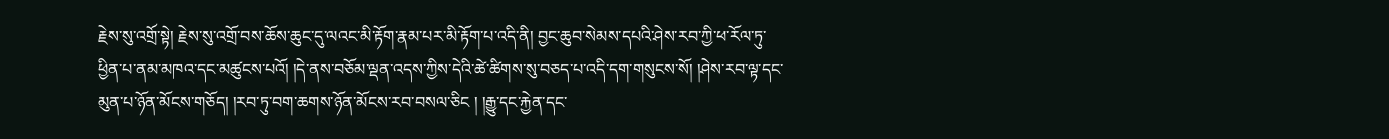རྗེས་སུ་འགྲོ་སྟེ། རྗེས་སུ་འགྲོ་བས་ཆོས་ཆུང་དུ་ལའང་མི་རྟོག་རྣམ་པར་མི་རྟོག་པ་འདི་ནི། བྱང་ཆུབ་སེམས་དཔའི་ཤེས་རབ་ཀྱི་ཕ་རོལ་ཏུ་ཕྱིན་པ་ནམ་མཁའ་དང་མཚུངས་པའོ། །དེ་ནས་བཅོམ་ལྡན་འདས་ཀྱིས་དེའི་ཚེ་ཚིགས་སུ་བཅད་པ་འདི་དག་གསུངས་སོ། །ཤེས་རབ་ལྟ་དང་མུན་པ་ཉོན་མོངས་གཅོད། །རབ་ཏུ་བག་ཆགས་ཉོན་མོངས་རབ་བསལ་ཅིང ། །རྒྱུ་དང་རྐྱེན་དང་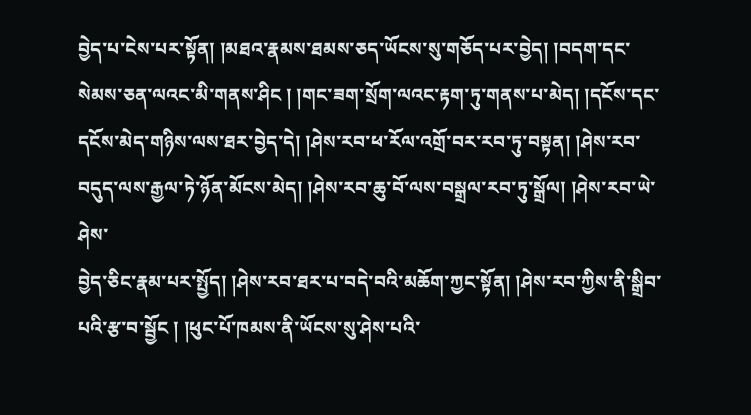བྱེད་པ་ངེས་པར་སྟོན། །མཐའ་རྣམས་ཐམས་ཅད་ཡོངས་སུ་གཅོད་པར་བྱེད། །བདག་དང་སེམས་ཅན་ལའང་མི་གནས་ཤིང ། །གང་ཟག་སྲོག་ལའང་རྟག་ཏུ་གནས་པ་མེད། །དངོས་དང་དངོས་མེད་གཉིས་ལས་ཐར་བྱེད་དེ། །ཤེས་རབ་ཕ་རོལ་འགྲོ་བར་རབ་ཏུ་བསྟན། །ཤེས་རབ་བདུད་ལས་རྒྱལ་ཏེ་ཉོན་མོངས་མེད། །ཤེས་རབ་ཆུ་བོ་ལས་བསྒྲལ་རབ་ཏུ་སྒྲོལ། །ཤེས་རབ་ཡེ་ཤེས་
བྱེད་ཅིང་རྣམ་པར་སྤྱོད། །ཤེས་རབ་ཐར་པ་བདེ་བའི་མཆོག་ཀྱང་སྟོན། །ཤེས་རབ་ཀྱིས་ནི་སྒྲིབ་པའི་རྩ་བ་སྦྱོང ། །ཕུང་པོ་ཁམས་ནི་ཡོངས་སུ་ཤེས་པའི་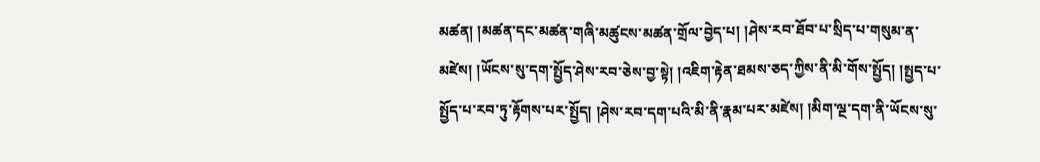མཚན། །མཚན་དང་མཚན་གཞི་མཚུངས་མཚན་གྲོལ་བྱེད་པ། །ཤེས་རབ་ཐོབ་པ་སྲིད་པ་གསུམ་ན་མཛེས། །ཡོངས་སུ་དག་སྤྱོད་ཤེས་རབ་ཅེས་བྱ་སྟེ། །འཇིག་རྟེན་ཐམས་ཅད་ཀྱིས་ནི་མི་གོས་སྤྱོད། །སྤྱད་པ་སྤྱོད་པ་རབ་ཏུ་རྟོགས་པར་སྤྱོད། །ཤེས་རབ་དག་པའི་མི་ནི་རྣམ་པར་མཛེས། །མིག་ལྔ་དག་ནི་ཡོངས་སུ་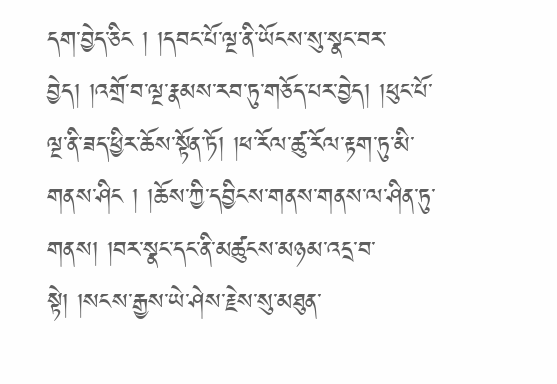དག་བྱེད་ཅིང ། །དབང་པོ་ལྔ་ནི་ཡོངས་སུ་སྣང་བར་བྱེད། །འགྲོ་བ་ལྔ་རྣམས་རབ་ཏུ་གཅོད་པར་བྱེད། །ཕུང་པོ་ལྔ་ནི་ཟད་ཕྱིར་ཆོས་སྟོན་ཏོ། །ཕ་རོལ་ཚུ་རོལ་རྟག་ཏུ་མི་གནས་ཤིང ། །ཆོས་ཀྱི་དབྱིངས་གནས་གནས་ལ་ཤིན་ཏུ་གནས། །བར་སྣང་དང་ནི་མཚུངས་མཉམ་འདྲ་བ་སྟེ། །སངས་རྒྱས་ཡེ་ཤེས་རྗེས་སུ་མཐུན་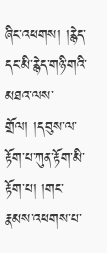ཞིང་འཕགས། །རྙེད་དང་མི་རྙེད་གཉི་གའི་མཐའ་ལས་གྲོལ། །དབུས་ལ་རྟོག་པ་ཀུན་རྟོག་མི་རྟོག་པ། །གང་རྣམས་འཕགས་པ་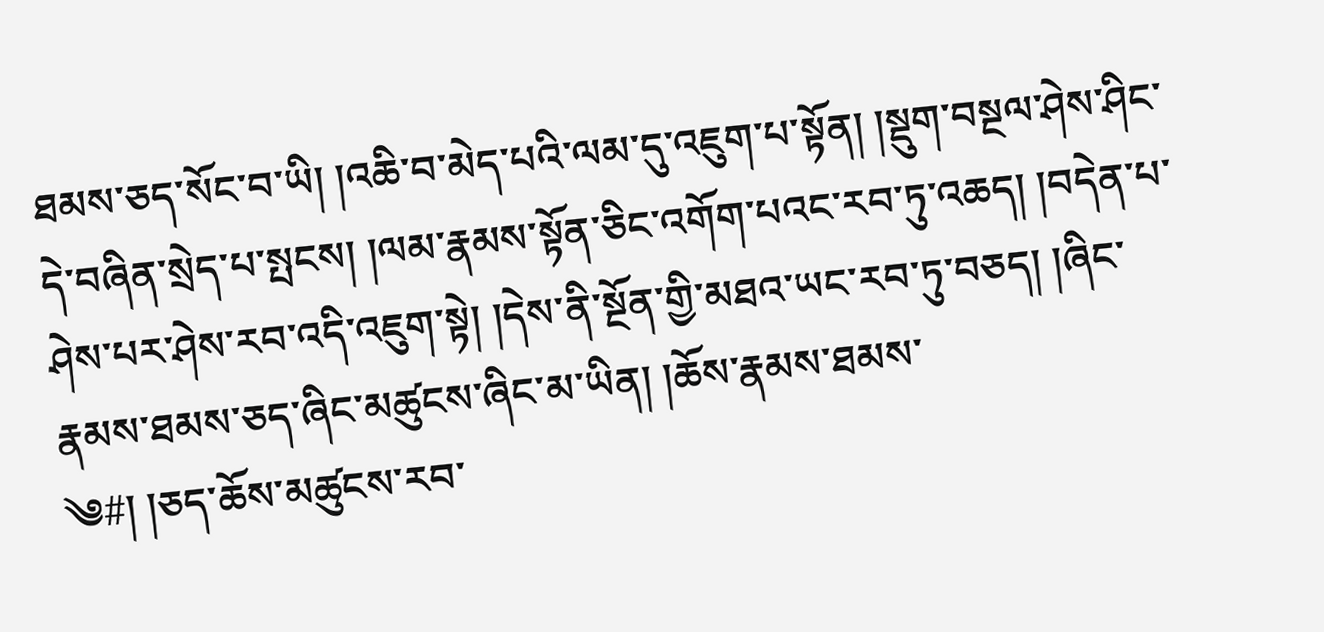ཐམས་ཅད་སོང་བ་ཡི། །འཆི་བ་མེད་པའི་ལམ་དུ་འཇུག་པ་སྟོན། །སྡུག་བསྔལ་ཤེས་ཤིང་དེ་བཞིན་སྲེད་པ་སྤངས། །ལམ་རྣམས་སྟོན་ཅིང་འགོག་པའང་རབ་ཏུ་འཆད། །བདེན་པ་ཤེས་པར་ཤེས་རབ་འདི་འཇུག་སྟེ། །དེས་ནི་སྔོན་གྱི་མཐའ་ཡང་རབ་ཏུ་བཅད། །ཞིང་རྣམས་ཐམས་ཅད་ཞིང་མཚུངས་ཞིང་མ་ཡིན། །ཆོས་རྣམས་ཐམས་
༄#། །ཅད་ཆོས་མཚུངས་རབ་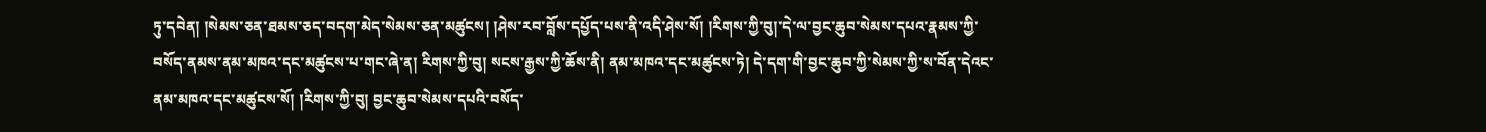ཏུ་དབེན། །སེམས་ཅན་ཐམས་ཅད་བདག་མེད་སེམས་ཅན་མཚུངས། །ཤེས་རབ་བློས་དཔྱོད་པས་ནི་འདི་ཤེས་སོ། །རིགས་ཀྱི་བུ།་དེ་ལ་བྱང་ཆུབ་སེམས་དཔའ་རྣམས་ཀྱི་བསོད་ནམས་ནམ་མཁའ་དང་མཚུངས་པ་གང་ཞེ་ན། རིགས་ཀྱི་བུ། སངས་རྒྱས་ཀྱི་ཆོས་ནི། ནམ་མཁའ་དང་མཚུངས་ཏེ། དེ་དག་གི་བྱང་ཆུབ་ཀྱི་སེམས་ཀྱི་ས་བོན་དེའང་ནམ་མཁའ་དང་མཚུངས་སོ། །རིགས་ཀྱི་བུ། བྱང་ཆུབ་སེམས་དཔའི་བསོད་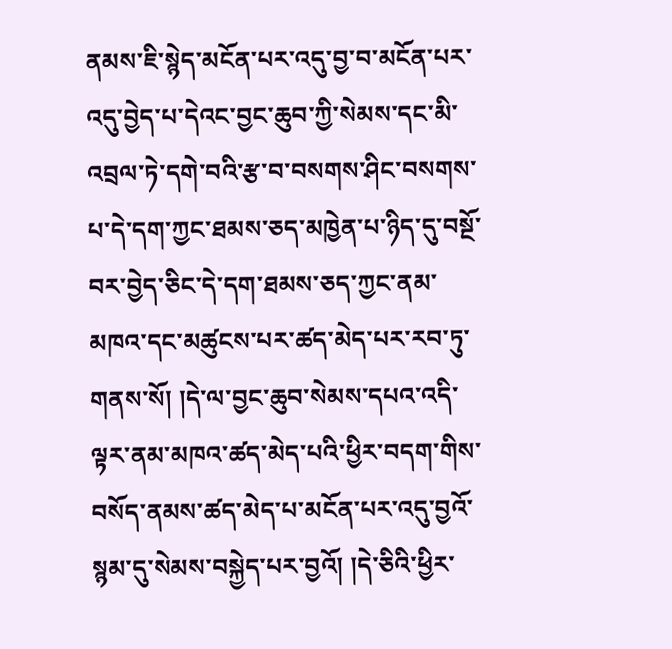ནམས་ཇི་སྙེད་མངོན་པར་འདུ་བྱ་བ་མངོན་པར་འདུ་བྱེད་པ་དེའང་བྱང་ཆུབ་ཀྱི་སེམས་དང་མི་འབྲལ་ཏེ་དགེ་བའི་རྩ་བ་བསགས་ཤིང་བསགས་པ་དེ་དག་ཀྱང་ཐམས་ཅད་མཁྱེན་པ་ཉིད་དུ་བསྔོ་བར་བྱེད་ཅིང་དེ་དག་ཐམས་ཅད་ཀྱང་ནམ་མཁའ་དང་མཚུངས་པར་ཚད་མེད་པར་རབ་ཏུ་གནས་སོ། །དེ་ལ་བྱང་ཆུབ་སེམས་དཔའ་འདི་ལྟར་ནམ་མཁའ་ཚད་མེད་པའི་ཕྱིར་བདག་གིས་བསོད་ནམས་ཚད་མེད་པ་མངོན་པར་འདུ་བྱའོ་སྙམ་དུ་སེམས་བསྐྱེད་པར་བྱའོ། །དེ་ཅིའི་ཕྱིར་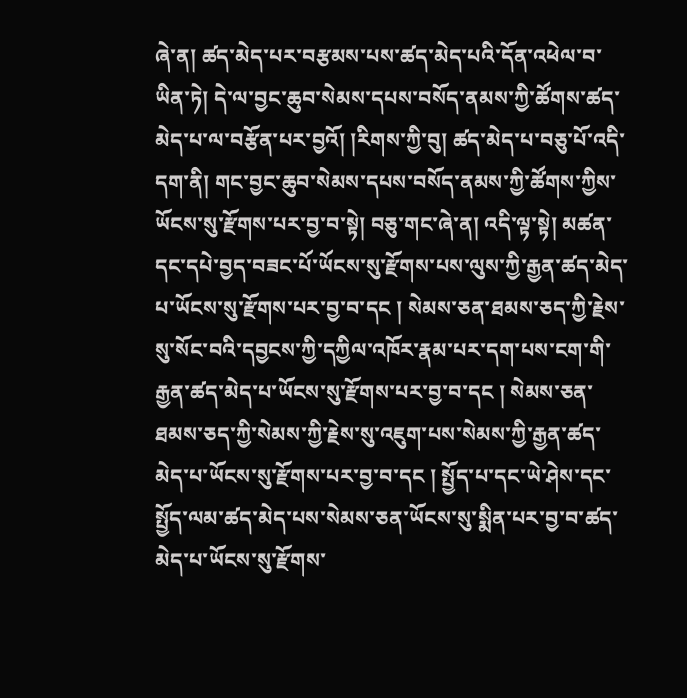ཞེ་ན། ཚད་མེད་པར་བརྩམས་པས་ཚད་མེད་པའི་དོན་འཕེལ་བ་ཡིན་ཏེ། དེ་ལ་བྱང་ཆུབ་སེམས་དཔས་བསོད་ནམས་ཀྱི་ཚོགས་ཚད་མེད་པ་ལ་བརྩོན་པར་བྱའོ། །རིགས་ཀྱི་བུ། ཚད་མེད་པ་བཅུ་པོ་འདི་དག་ནི། གང་བྱང་ཆུབ་སེམས་དཔས་བསོད་ནམས་ཀྱི་ཚོགས་ཀྱིས་
ཡོངས་སུ་རྫོགས་པར་བྱ་བ་སྟེ། བཅུ་གང་ཞེ་ན། འདི་ལྟ་སྟེ། མཚན་དང་དཔེ་བྱད་བཟང་པོ་ཡོངས་སུ་རྫོགས་པས་ལུས་ཀྱི་རྒྱན་ཚད་མེད་པ་ཡོངས་སུ་རྫོགས་པར་བྱ་བ་དང ། སེམས་ཅན་ཐམས་ཅད་ཀྱི་རྗེས་སུ་སོང་བའི་དབྱངས་ཀྱི་དཀྱིལ་འཁོར་རྣམ་པར་དག་པས་ངག་གི་རྒྱན་ཚད་མེད་པ་ཡོངས་སུ་རྫོགས་པར་བྱ་བ་དང ། སེམས་ཅན་ཐམས་ཅད་ཀྱི་སེམས་ཀྱི་རྗེས་སུ་འཇུག་པས་སེམས་ཀྱི་རྒྱན་ཚད་མེད་པ་ཡོངས་སུ་རྫོགས་པར་བྱ་བ་དང ། སྤྱོད་པ་དང་ཡེ་ཤེས་དང་སྤྱོད་ལམ་ཚད་མེད་པས་སེམས་ཅན་ཡོངས་སུ་སྨིན་པར་བྱ་བ་ཚད་མེད་པ་ཡོངས་སུ་རྫོགས་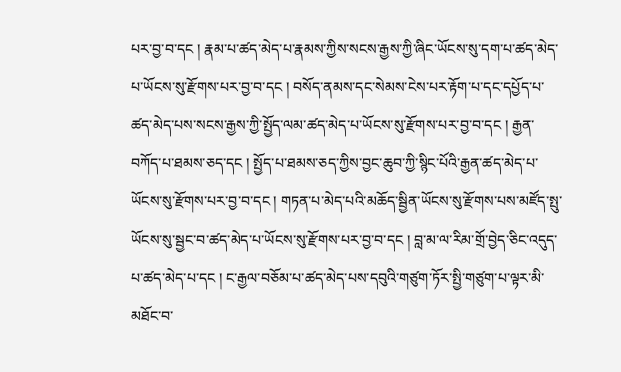པར་བྱ་བ་དང ། རྣམ་པ་ཚད་མེད་པ་རྣམས་ཀྱིས་སངས་རྒྱས་ཀྱི་ཞིང་ཡོངས་སུ་དག་པ་ཚད་མེད་པ་ཡོངས་སུ་རྫོགས་པར་བྱ་བ་དང ། བསོད་ནམས་དང་སེམས་ངེས་པར་རྟོག་པ་དང་དཔྱོད་པ་ཚད་མེད་པས་སངས་རྒྱས་ཀྱི་སྤྱོད་ལམ་ཚད་མེད་པ་ཡོངས་སུ་རྫོགས་པར་བྱ་བ་དང ། རྒྱན་བཀོད་པ་ཐམས་ཅད་དང ། སྤྱོད་པ་ཐམས་ཅད་ཀྱིས་བྱང་ཆུབ་ཀྱི་སྙིང་པོའི་རྒྱན་ཚད་མེད་པ་ཡོངས་སུ་རྫོགས་པར་བྱ་བ་དང ། གཏན་པ་མེད་པའི་མཆོད་སྦྱིན་ཡོངས་སུ་རྫོགས་པས་མཛོད་སྤུ་ཡོངས་སུ་སྦྱང་བ་ཚད་མེད་པ་ཡོངས་སུ་རྫོགས་པར་བྱ་བ་དང ། བླ་མ་ལ་རིམ་གྲོ་བྱེད་ཅིང་འདུད་པ་ཚད་མེད་པ་དང ། ང་རྒྱལ་བཅོམ་པ་ཚད་མེད་པས་དབུའི་གཙུག་ཏོར་སྤྱི་གཙུག་པ་ལྟར་མི་མཐོང་བ་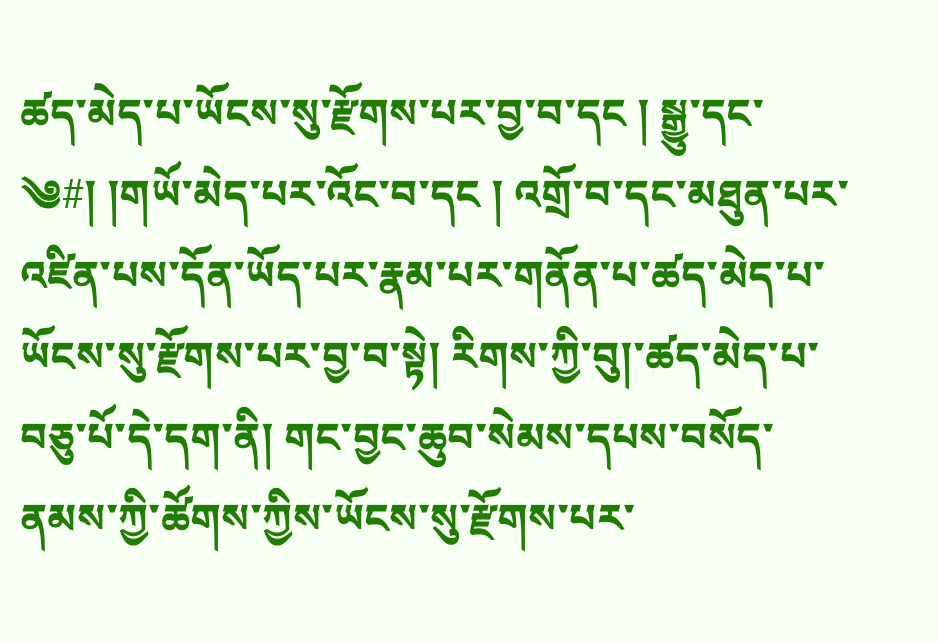ཚད་མེད་པ་ཡོངས་སུ་རྫོགས་པར་བྱ་བ་དང ། སྒྱུ་དང་
༄#། །གཡོ་མེད་པར་འོང་བ་དང ། འགྲོ་བ་དང་མཐུན་པར་འཛིན་པས་དོན་ཡོད་པར་རྣམ་པར་གནོན་པ་ཚད་མེད་པ་ཡོངས་སུ་རྫོགས་པར་བྱ་བ་སྟེ། རིགས་ཀྱི་བུ།་ཚད་མེད་པ་བཅུ་པོ་དེ་དག་ནི། གང་བྱང་ཆུབ་སེམས་དཔས་བསོད་ནམས་ཀྱི་ཚོགས་ཀྱིས་ཡོངས་སུ་རྫོགས་པར་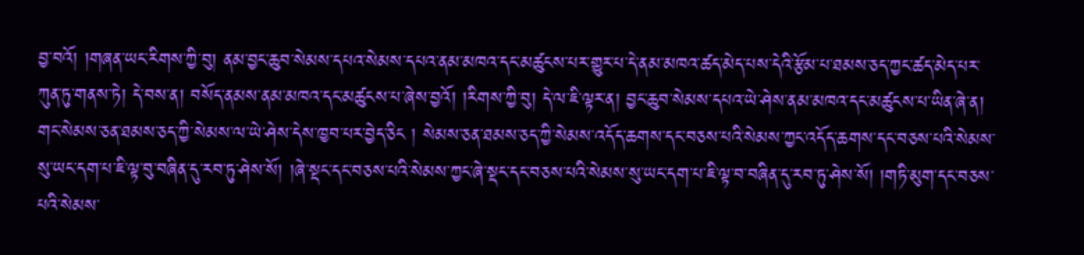བྱ་བའོ། །གཞན་ཡང་རིགས་ཀྱི་བུ། ནམ་བྱང་ཆུབ་སེམས་དཔའ་སེམས་དཔའ་ནམ་མཁའ་དང་མཚུངས་པར་གྱུར་པ་དེ་ནམ་མཁའ་ཚད་མེད་པས་དེའི་རྩོམ་པ་ཐམས་ཅད་ཀྱང་ཚད་མེད་པར་ཀུན་ཏུ་གནས་ཏེ། དེ་བས་ན། བསོད་ནམས་ནམ་མཁའ་དང་མཚུངས་པ་ཞེས་བྱའོ། །རིགས་ཀྱི་བུ། དེ་ལ་ཇི་ལྟར་ན། བྱང་ཆུབ་སེམས་དཔའ་ཡེ་ཤེས་ནམ་མཁའ་དང་མཚུངས་པ་ཡིན་ཞེ་ན། གང་སེམས་ཅན་ཐམས་ཅད་ཀྱི་སེམས་ལ་ཡེ་ཤེས་དེས་ཁྱབ་པར་བྱེད་ཅིང ། སེམས་ཅན་ཐམས་ཅད་ཀྱི་སེམས་འདོད་ཆགས་དང་བཅས་པའི་སེམས་ཀྱང་འདོད་ཆགས་དང་བཅས་པའི་སེམས་སུ་ཡང་དག་པ་ཇི་ལྟ་བུ་བཞིན་དུ་རབ་ཏུ་ཤེས་སོ། །ཞེ་སྡང་དང་བཅས་པའི་སེམས་ཀྱང་ཞེ་སྡང་དང་བཅས་པའི་སེམས་སུ་ཡང་དག་པ་ཇི་ལྟ་བ་བཞིན་དུ་རབ་ཏུ་ཤེས་སོ། །གཏི་མུག་དང་བཅས་པའི་སེམས་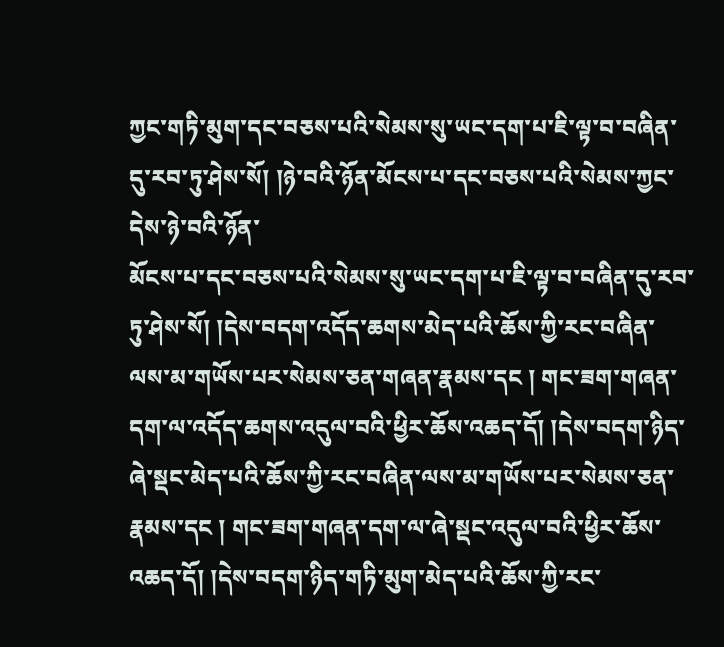ཀྱང་གཏི་མུག་དང་བཅས་པའི་སེམས་སུ་ཡང་དག་པ་ཇི་ལྟ་བ་བཞིན་དུ་རབ་ཏུ་ཤེས་སོ། །ཉེ་བའི་ཉོན་མོངས་པ་དང་བཅས་པའི་སེམས་ཀྱང་དེས་ཉེ་བའི་ཉོན་
མོངས་པ་དང་བཅས་པའི་སེམས་སུ་ཡང་དག་པ་ཇི་ལྟ་བ་བཞིན་དུ་རབ་ཏུ་ཤེས་སོ། །དེས་བདག་འདོད་ཆགས་མེད་པའི་ཆོས་ཀྱི་རང་བཞིན་ལས་མ་གཡོས་པར་སེམས་ཅན་གཞན་རྣམས་དང ། གང་ཟག་གཞན་དག་ལ་འདོད་ཆགས་འདུལ་བའི་ཕྱིར་ཆོས་འཆད་དོ། །དེས་བདག་ཉིད་ཞེ་སྡང་མེད་པའི་ཆོས་ཀྱི་རང་བཞིན་ལས་མ་གཡོས་པར་སེམས་ཅན་རྣམས་དང ། གང་ཟག་གཞན་དག་ལ་ཞེ་སྡང་འདུལ་བའི་ཕྱིར་ཆོས་འཆད་དོ། །དེས་བདག་ཉིད་གཏི་མུག་མེད་པའི་ཆོས་ཀྱི་རང་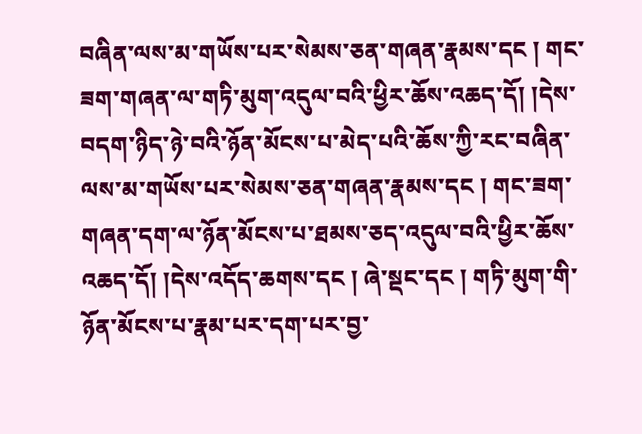བཞིན་ལས་མ་གཡོས་པར་སེམས་ཅན་གཞན་རྣམས་དང ། གང་ཟག་གཞན་ལ་གཏི་མུག་འདུལ་བའི་ཕྱིར་ཆོས་འཆད་དོ། །དེས་བདག་ཉིད་ཉེ་བའི་ཉོན་མོངས་པ་མེད་པའི་ཆོས་ཀྱི་རང་བཞིན་ལས་མ་གཡོས་པར་སེམས་ཅན་གཞན་རྣམས་དང ། གང་ཟག་གཞན་དག་ལ་ཉོན་མོངས་པ་ཐམས་ཅད་འདུལ་བའི་ཕྱིར་ཆོས་འཆད་དོ། །དེས་འདོད་ཆགས་དང ། ཞེ་སྡང་དང ། གཏི་མུག་གི་ཉོན་མོངས་པ་རྣམ་པར་དག་པར་བྱ་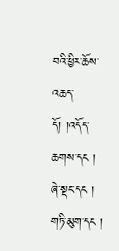བའི་ཕྱིར་ཆོས་འཆད་དོ། །འདོད་ཆགས་དང ། ཞེ་སྡང་དང ། གཏི་མུག་དང །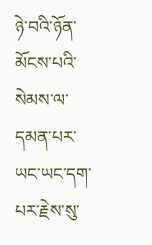ཉེ་བའི་ཉོན་མོངས་པའི་སེམས་ལ་དམན་པར་ཡང་ཡང་དག་པར་རྗེས་སུ་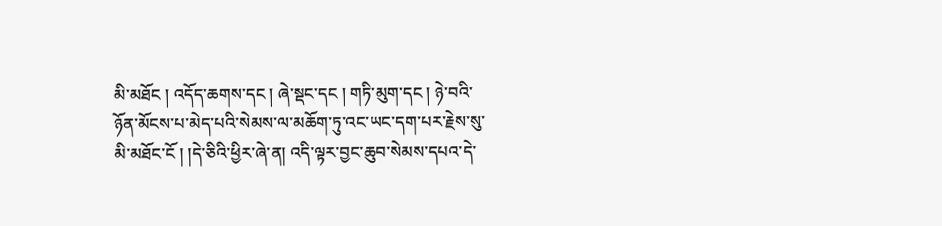མི་མཐོང ། འདོད་ཆགས་དང ། ཞེ་སྡང་དང ། གཏི་མུག་དང ། ཉེ་བའི་ཉོན་མོངས་པ་མེད་པའི་སེམས་ལ་མཆོག་ཏུ་འང་ཡང་དག་པར་རྗེས་སུ་མི་མཐོང་ངོ ། །དེ་ཅིའི་ཕྱིར་ཞེ་ན། འདི་ལྟར་བྱང་ཆུབ་སེམས་དཔའ་དེ་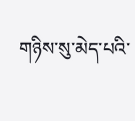གཉིས་སུ་མེད་པའི་